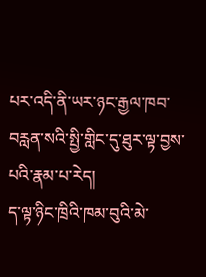པར་འདི་ནི་ཡར་ཉང་རྒྱལ་ཁབ་བརླན་སའི་སྤྱི་གླིང་དུ་ཐུར་ལྟ་བྱས་པའི་རྣམ་པ་རེད།
ད་ལྟ་ཉིང་ཁྲིའི་ཁམ་བུའི་མེ་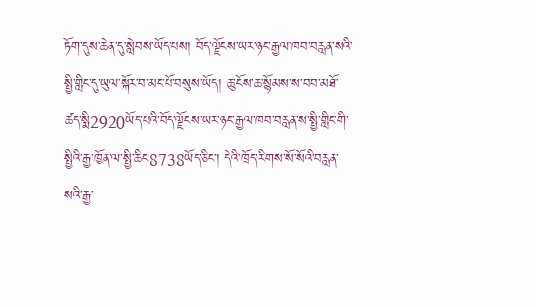ཏོག་དུས་ཆེན་དུ་སླེབས་ཡོད་པས། བོད་ལྗོངས་ཡར་ཉང་རྒྱལ་ཁབ་བརླན་སའི་སྤྱི་གླིང་དུ་ཡུལ་སྐོར་བ་མང་པོ་བསུས་ཡོད། ཆུ་ངོས་ཆ་སྙོམས་ས་བབ་མཐོ་ཚད་སྨི2920ཡོད་པའི་བོད་ལྗོངས་ཡར་ཉང་རྒྱལ་ཁབ་བརླན་ས་སྤྱི་གླིང་གི་སྤྱིའི་རྒྱ་ཁྱོན་ལ་སྤྱི་ཆིང8738ཡོད་ཅིང་། དེའི་ཁྲོད་རིགས་སོ་སོའི་བརླན་སའི་རྒྱ་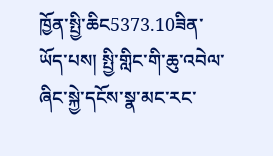ཁྱོན་སྤྱི་ཆིང5373.10ཟིན་ཡོད་པས། སྤྱི་གླིང་གི་ཆུ་འབེལ་ཞིང་སྐྱེ་དངོས་སྣ་མང་རང་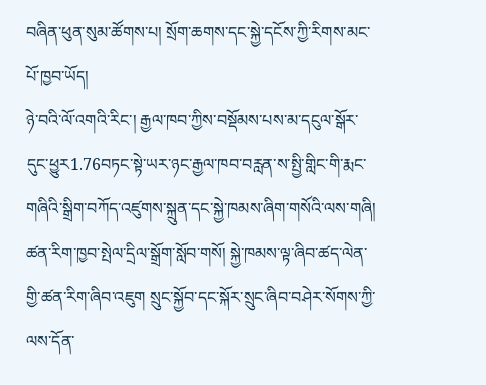བཞིན་ཕུན་སུམ་ཚོགས་པ། སྲོག་ཆགས་དང་སྐྱེ་དངོས་ཀྱི་རིགས་མང་པོ་ཁྱབ་ཡོད།
ཉེ་བའི་ལོ་འགའི་རིང་། རྒྱལ་ཁབ་ཀྱིས་བསྡོམས་པས་མ་དངུལ་སྒོར་དུང་ཕྱུར1.76བཏང་སྟེ་ཡར་ཉང་རྒྱལ་ཁབ་བརླན་ས་སྤྱི་གླིང་གི་རྨང་གཞིའི་སྒྲིག་བཀོད་འཛུགས་སྐྲུན་དང་སྐྱེ་ཁམས་ཞིག་གསོའི་ལས་གཞི། ཚན་རིག་ཁྱབ་སྤེལ་དྲིལ་སྒྲོག་སློབ་གསོ། སྐྱེ་ཁམས་ལྟ་ཞིབ་ཚད་ལེན་གྱི་ཚན་རིག་ཞིབ་འཇུག སྲུང་སྐྱོབ་དང་སྐོར་སྲུང་ཞིབ་བཤེར་སོགས་ཀྱི་ལས་དོན་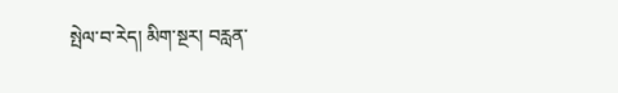སྤེལ་བ་རེད། མིག་སྔར། བརླན་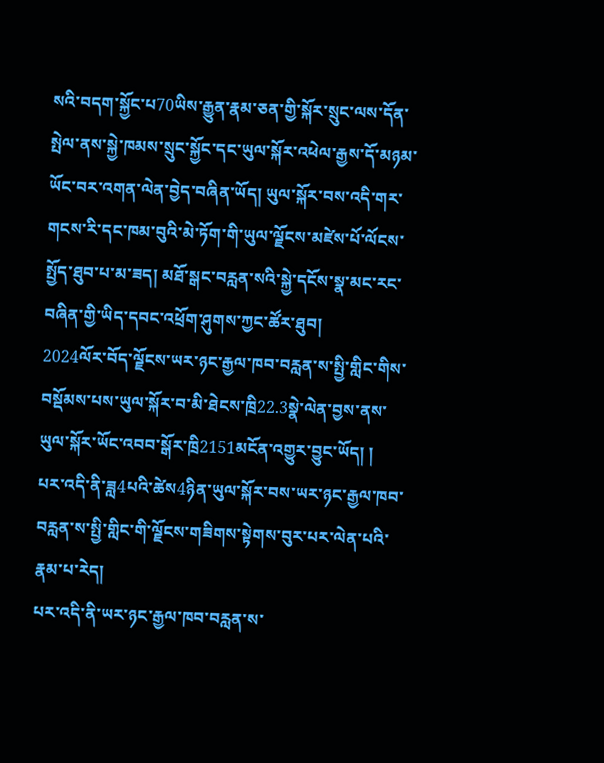སའི་བདག་སྐྱོང་པ70ཡིས་རྒྱུན་རྣམ་ཅན་གྱི་སྐོར་སྲུང་ལས་དོན་སྤེལ་ནས་སྐྱེ་ཁམས་སྲུང་སྐྱོང་དང་ཡུལ་སྐོར་འཕེལ་རྒྱས་དོ་མཉམ་ཡོང་བར་འགན་ལེན་བྱེད་བཞིན་ཡོད། ཡུལ་སྐོར་བས་འདི་གར་གངས་རི་དང་ཁམ་བུའི་མེ་ཏོག་གི་ཡུལ་ལྗོངས་མཛེས་པོ་ལོངས་སྤྱོད་ཐུབ་པ་མ་ཟད། མཐོ་སྒང་བརླན་སའི་སྐྱེ་དངོས་སྣ་མང་རང་བཞིན་གྱི་ཡིད་དབང་འཕྲོག་ཤུགས་ཀྱང་ཚོར་ཐུབ།
2024ལོར་བོད་ལྗོངས་ཡར་ཉང་རྒྱལ་ཁབ་བརླན་ས་སྤྱི་གླིང་གིས་བསྡོམས་པས་ཡུལ་སྐོར་བ་མི་ཐེངས་ཁྲི22.3སྣེ་ལེན་བྱས་ནས་ཡུལ་སྐོར་ཡོང་འབབ་སྒོར་ཁྲི2151མངོན་འགྱུར་བྱུང་ཡོད། །
པར་འདི་ནི་ཟླ4པའི་ཚེས4ཉིན་ཡུལ་སྐོར་བས་ཡར་ཉང་རྒྱལ་ཁབ་བརླན་ས་སྤྱི་གླིང་གི་ལྗོངས་གཟིགས་སྟེགས་བུར་པར་ལེན་པའི་རྣམ་པ་རེད།
པར་འདི་ནི་ཡར་ཉང་རྒྱལ་ཁབ་བརླན་ས་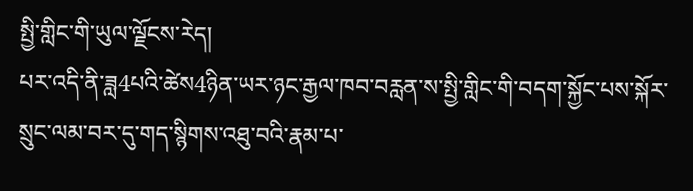སྤྱི་གླིང་གི་ཡུལ་ལྗོངས་རེད།
པར་འདི་ནི་ཟླ4པའི་ཚེས4ཉིན་ཡར་ཉང་རྒྱལ་ཁབ་བརླན་ས་སྤྱི་གླིང་གི་བདག་སྐྱོང་པས་སྐོར་སྲུང་ལམ་བར་དུ་གད་སྙིགས་འཐུ་བའི་རྣམ་པ་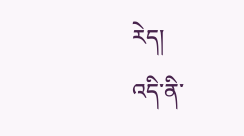རེད།
འདི་ནི་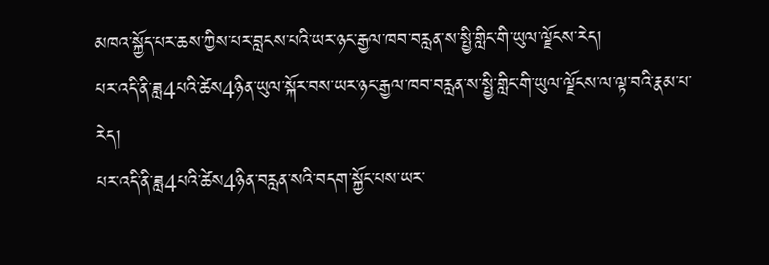མཁའ་སྐྱོད་པར་ཆས་ཀྱིས་པར་བླངས་པའི་ཡར་ཉང་རྒྱལ་ཁབ་བརླན་ས་སྤྱི་གླིང་གི་ཡུལ་ལྗོངས་རེད།
པར་འདི་ནི་ཟླ4པའི་ཚེས4ཉིན་ཡུལ་སྐོར་བས་ཡར་ཉང་རྒྱལ་ཁབ་བརླན་ས་སྤྱི་གླིང་གི་ཡུལ་ལྗོངས་ལ་ལྟ་བའི་རྣམ་པ་རེད།
པར་འདི་ནི་ཟླ4པའི་ཚེས4ཉིན་བརླན་སའི་བདག་སྐྱོང་པས་ཡར་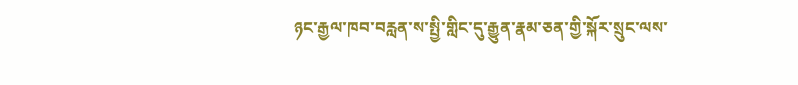ཉང་རྒྱལ་ཁབ་བརླན་ས་སྤྱི་གླིང་དུ་རྒྱུན་རྣམ་ཅན་གྱི་སྐོར་སྲུང་ལས་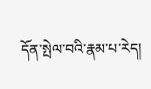དོན་སྤེལ་བའི་རྣམ་པ་རེད།